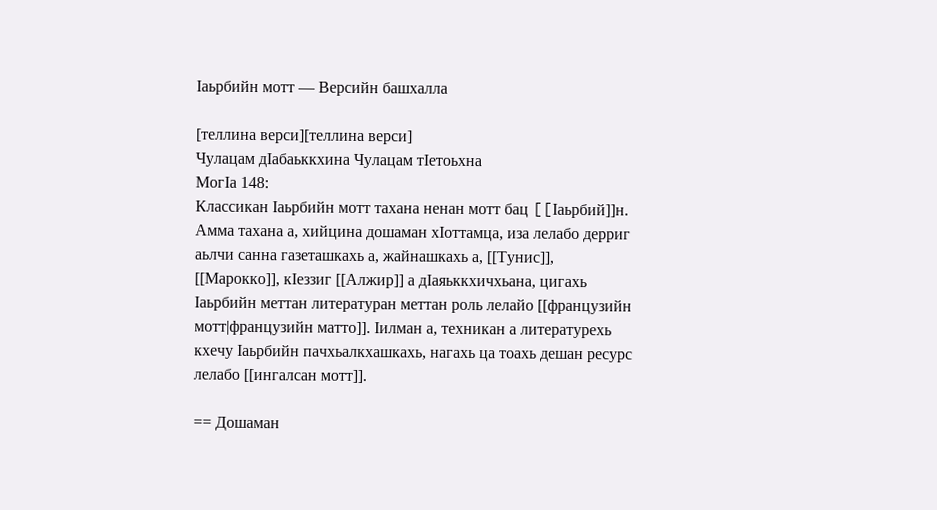Ӏаьрбийн мотт — Версийн башхалла

[теллина верси][теллина верси]
Чулацам дӀабаьккхина Чулацам тӀетоьхна
МогӀа 148:
Классикан Iаьрбийн мотт тахана ненан мотт бац [[Iаьрбий]]н. Амма тахана а, хийцина дошаман хIоттамца, иза лелабо дерриг аьлчи санна газеташкахь а, жайнашкахь а, [[Тунис]], [[Марокко]], кIеззиг [[Алжир]] а дIаяьккхичхьана, цигахь Iаьрбийн меттан литературан меттан роль лелайо [[французийн мотт|французийн матто]]. Iилман а, техникан а литературехь кхечу Iаьрбийн пачхьалкхашкахь, нагахь ца тоахь дешан ресурс лелабо [[ингалсан мотт]].

== Дошаман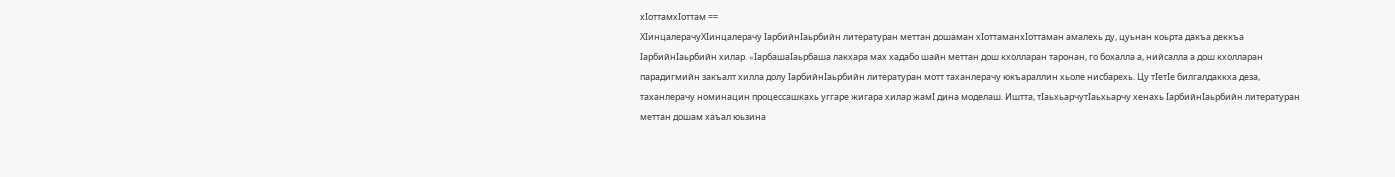хIоттамхӀоттам ==
ХIинцалерачуХӀинцалерачу IарбийнӀаьрбийн литературан меттан дошаман хIоттаманхӀоттаман амалехь ду, цуьнан коьрта дакъа деккъа IарбийнӀаьрбийн хилар. «IарбашаӀаьрбаша лакхара мах хадабо шайн меттан дош кхолларан таронан, го бохалла а, нийсалла а дош кхолларан парадигмийн закъалт хилла долу IарбийнӀаьрбийн литературан мотт таханлерачу юкъараллин хьоле нисбарехь. Цу тIетӀе билгалдаккха деза, таханлерачу номинацин процессашкахь уггаре жигара хилар жамI дина моделаш. Иштта, тIаьхьарчутӀаьхьарчу хенахь IарбийнӀаьрбийн литературан меттан дошам хаъал юьзина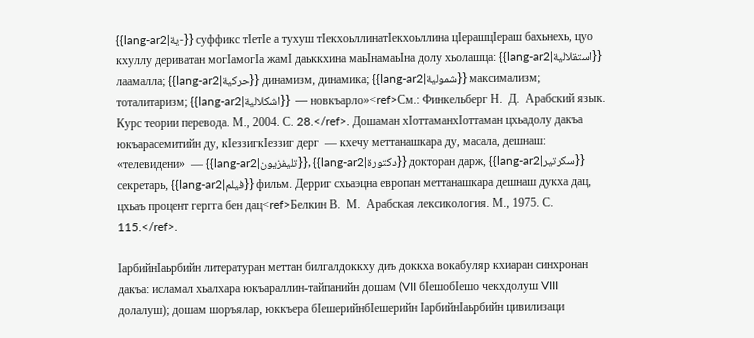{{lang-ar2|ية-}} суффикс тIетӀе а тухуш тIекхоьллинатӀекхоьллина цIерашцӀераш бахьнехь, цуо кхуллу дериватан могIамогӀа жамI даьккхина маьIнамаьӀна долу хьолашца: {{lang-ar2|استقلالية}} лаамалла; {{lang-ar2|حركية}} динамизм, динамика; {{lang-ar2|شمولية}} максимализм; тоталитаризм; {{lang-ar2|اشكلالية}}  — новкъарло»<ref>См.: Финкельберг Н.  Д.  Арабский язык. Курс теории перевода. М., 2004. С. 28.</ref>. Дошаман хIоттаманхӀоттаман цхьадолу дакъа юкъарасемитийн ду, кIеззигкӀеззиг дерг  — кхечу меттанашкара ду, масала, дешнаш: «телевидени»  — {{lang-ar2|تليفزيون}}, {{lang-ar2|دكتورة}} докторан дарж, {{lang-ar2|سكرتير}} секретарь, {{lang-ar2|فيلم}} фильм. Дерриг схьаэцна европан меттанашкара дешнаш дукха дац, цхьаъ процент гергга бен дац<ref>Белкин В.  М.  Арабская лексикология. М., 1975. С. 115.</ref>.

IарбийнӀаьрбийн литературан меттан билгалдоккху диъ доккха вокабуляр кхиаран синхронан дакъа: исламал хьалхара юкъараллин-тайпанийн дошам (VII бIешобӀешо чекхдолуш VIII долалуш); дошам шоръялар, юккъера бIешерийнбӀешерийн IарбийнӀаьрбийн цивилизаци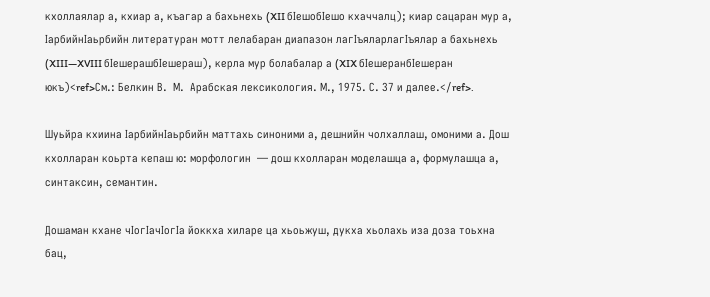кхоллаялар а, кхиар а, къагар а бахьнехь (XII бIешобӀешо кхаччалц); киар сацаран мур а, IарбийнӀаьрбийн литературан мотт лелабаран диапазон лагIъяларлагӀъялар а бахьнехь (XIII—XVIII бIешерашбӀешераш), керла мур болабалар а (XIX бIешеранбӀешеран юкъ)<ref>См.: Белкин В.  М.  Арабская лексикология. М., 1975. С. 37 и далее.</ref>.

Шуьйра кхиина IарбийнӀаьрбийн маттахь синоними а, дешнийн чолхаллаш, омоними а. Дош кхолларан коьрта кепаш ю: морфологин  — дош кхолларан моделашца а, формулашца а, синтаксин, семантин.

Дошаман кхане чIогIачӀогӀа йоккха хиларе ца хьоьжуш, дукха хьолахь иза доза тоьхна бац,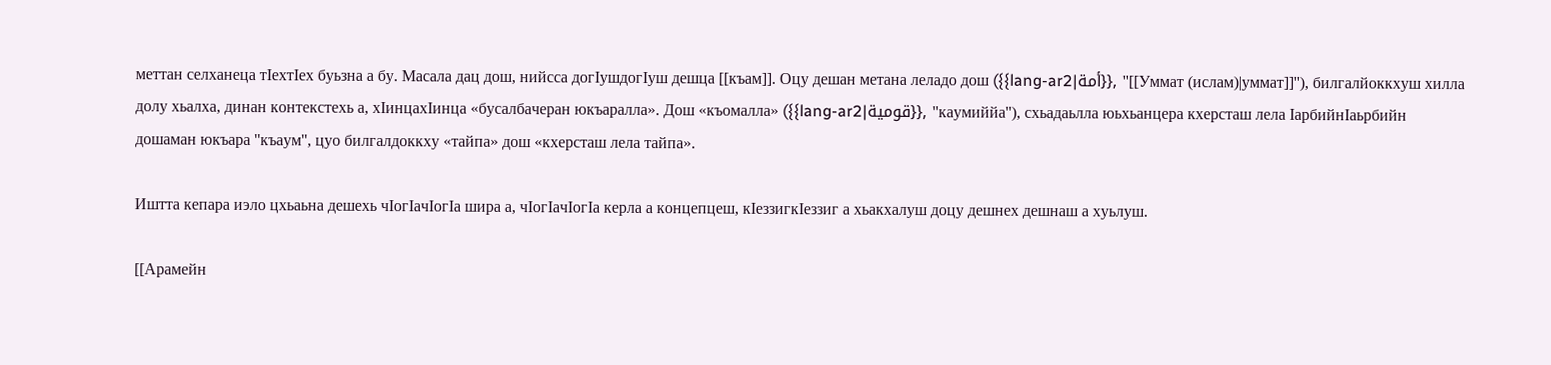меттан селханеца тIехтӀех буьзна а бу. Масала дац дош, нийсса догIушдогӀуш дешца [[къам]]. Оцу дешан метана леладо дош ({{lang-ar2|أمة}}, ''[[Уммат (ислам)|уммат]]''), билгалйоккхуш хилла долу хьалха, динан контекстехь а, хIинцахӀинца «бусалбачеран юкъаралла». Дош «къомалла» ({{lang-ar2|قومية}}, ''каумиййа''), схьадаьлла юьхьанцера кхерсташ лела IарбийнӀаьрбийн дошаман юкъара ''къаум'', цуо билгалдоккху «тайпа» дош «кхерсташ лела тайпа».

Иштта кепара иэло цхьаьна дешехь чIогIачӀогӀа шира а, чIогIачӀогӀа керла а концепцеш, кIеззигкӀеззиг а хьакхалуш доцу дешнех дешнаш а хуьлуш.

[[Арамейн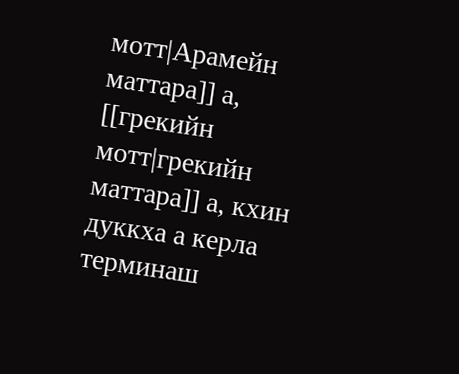мотт|Арамейн маттара]] а, [[грекийн мотт|грекийн маттара]] а, кхин дуккха а керла терминаш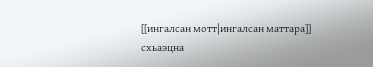[[ингалсан мотт|ингалсан маттара]] схьаэцна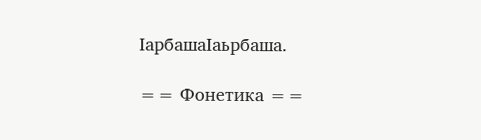IарбашаӀаьрбаша.

== Фонетика ==